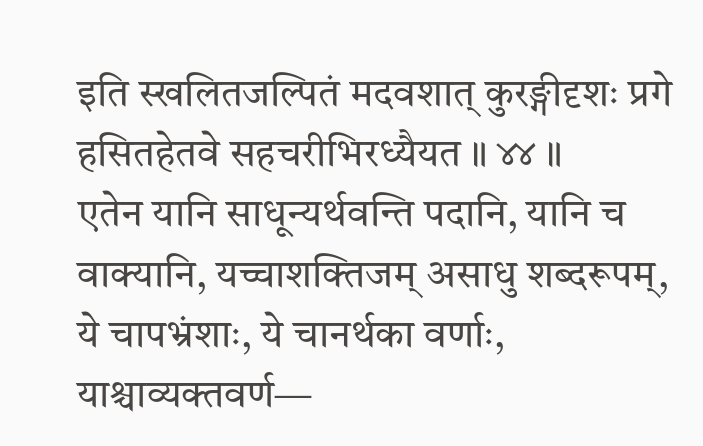इति स्खलितजल्पितं मदवशात् कुरङ्गीदृशः प्रगे हसितहेतवे सहचरीभिरध्यैयत ॥ ४४ ॥
एतेन यानि साधून्यर्थवन्ति पदानि, यानि च वाक्यानि, यच्चाशक्तिजम् असाधु शब्दरूपम्, ये चापभ्रंशाः, ये चानर्थका वर्णाः, याश्चाव्यक्तवर्ण—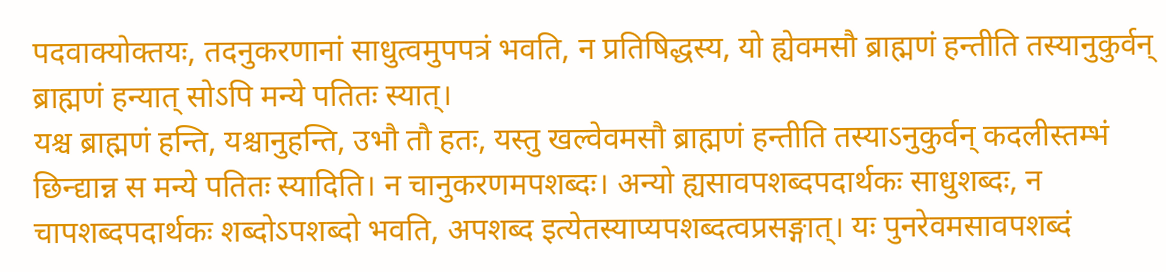पदवाक्योक्तयः, तदनुकरणानां साधुत्वमुपपत्रं भवति, न प्रतिषिद्धस्य, यो ह्येवमसौ ब्राह्मणं हन्तीति तस्यानुकुर्वन् ब्राह्मणं हन्यात् सोऽपि मन्ये पतितः स्यात्।
यश्च ब्राह्मणं हन्ति, यश्चानुहन्ति, उभौ तौ हतः, यस्तु खल्वेवमसौ ब्राह्मणं हन्तीति तस्याऽनुकुर्वन् कदलीस्तम्भं छिन्द्यान्न स मन्ये पतितः स्यादिति। न चानुकरणमपशब्दः। अन्यो ह्यसावपशब्दपदार्थकः साधुशब्दः, न चापशब्दपदार्थकः शब्दोऽपशब्दो भवति, अपशब्द इत्येतस्याप्यपशब्दत्वप्रसङ्गात्। यः पुनरेवमसावपशब्दं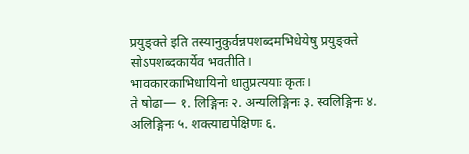प्रयुङ्क्ते इति तस्यानुकुर्वन्नपशब्दमभिधेयेषु प्रयुङ्क्ते सोऽपशब्दकार्येव भवतीति।
भावकारकाभिधायिनो धातुप्रत्ययाः कृतः।
ते षोढा— १. लिङ्गिनः २. अन्यलिङ्गिनः ३. स्वलिङ्गिनः ४. अलिङ्गिनः ५. शक्त्याद्यपेक्षिणः ६.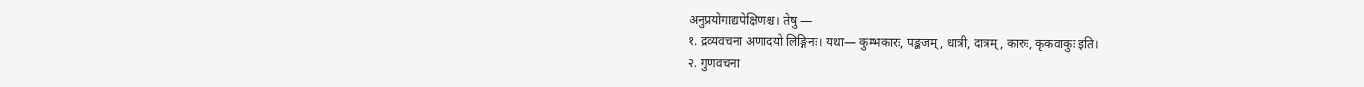अनुप्रयोगाद्यपेक्षिणश्च। तेषु —
१. द्रव्यवचना अणादयो लिङ्गिनः। यथा— कुम्भकारः, पङ्कजम्, धात्री, दात्रम्, कारुः, कृकवाकुः इति।
२. गुणवचना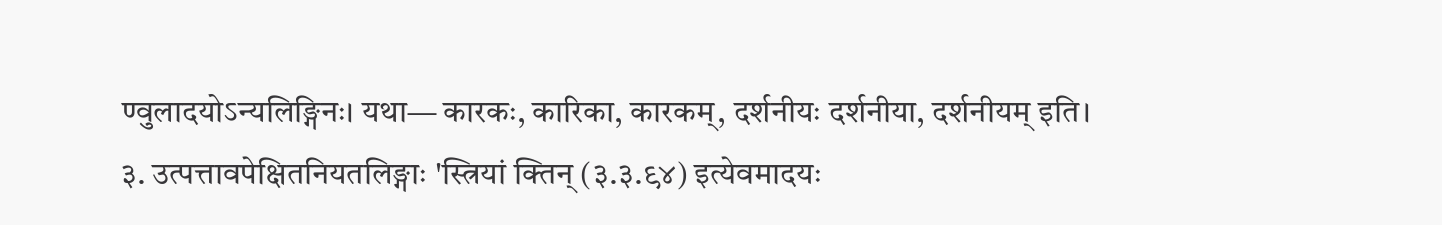ण्वुलादयोऽन्यलिङ्गिनः। यथा— कारकः, कारिका, कारकम्, दर्शनीयः दर्शनीया, दर्शनीयम् इति।
३. उत्पत्तावपेक्षितनियतलिङ्गाः 'स्त्रियां क्तिन् (३.३.९४) इत्येवमादयः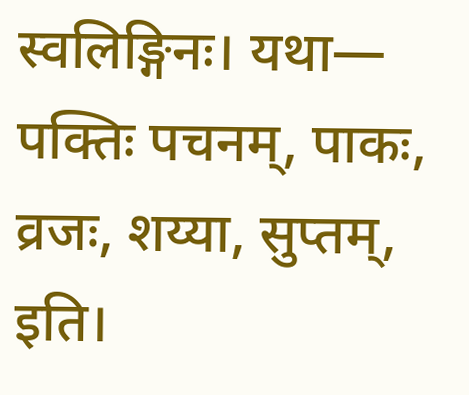स्वलिङ्गिनः। यथा— पक्तिः पचनम्, पाकः, व्रजः, शय्या, सुप्तम्, इति।